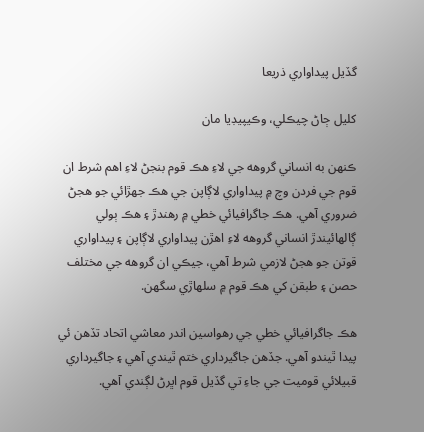گڏيل پيداواري ذريعا

کليل ڄاڻ چيڪلي، وڪيپيڊيا مان

ڪنهن به انساني گروهه جي لاءِ هڪ قوم بنجڻ لاءِ اهم شرط ان قوم جي فردن وچ ۾ پيداواري لاڳاپن جي هڪ جهڙائي جو هجڻ ضروري آهي. هڪ جاگرافيائي خطي ۾ رهندڙ ۽ هڪ ٻولي ڳالهائيندڙ انساني گروهه لاءِ اهڙن پيداواري لاڳاپن ۽ پيداواري قوتن جو هجڻ لازمي شرط آهي، جيڪي ان گروهه جي مختلف حصن ۽ طبقن کي هڪ قوم ۾ سلهاڙي سگهن.

هڪ جاگرافيائي خطي جي رهواسين اندر معاشي اتحاد تڏهن ئي پيدا ٿيندو آهي. جڏهن جاگيرداري ختم ٿيندي آهي ۽ جاگيرداري قبيلائي قوميت جي جاءِ تي گڏيل قوم اڀرڻ لڳندي آهي.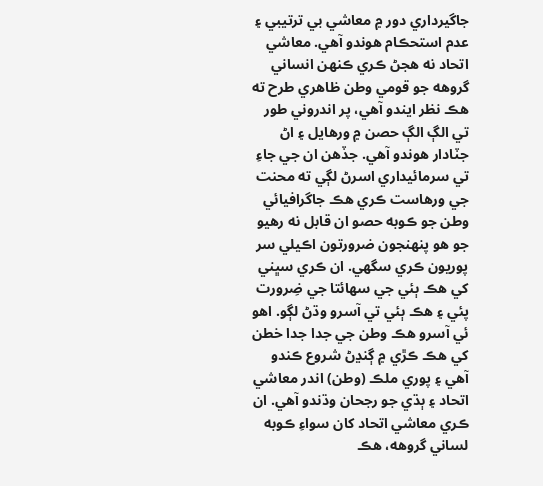جاگيرداري دور ۾ معاشي بي ترتيبي ۽ عدم استحڪام هوندو آهي. معاشي اتحاد نه هجڻ ڪري ڪنهن انساني گروهه جو قومي وطن ظاهري طرح ته هڪ نظر ايندو آهي، پر اندروني طور تي الڳ الڳ حصن ۾ ورهايل ۽ اڻ جٽادار هوندو آهي. جڏهن ان جي جاءِ تي سرمائيداري اسرڻ لڳي ته محنت جي ورهاست ڪري هڪ جاگرافيائي وطن جو ڪوبه حصو ان قابل نه رهيو جو هو پنهنجون ضرورتون اڪيلي سر پوريون ڪري سگهي. ان ڪري سڀني کي هڪ ٻئي جي سهائتا جي ضِرورت پئي ۽ هڪ ٻئي تي آسرو وڌڻ لڳو. اهو ئي آسرو هڪ وطن جي جدا جدا خطن کي هڪ ڪڙي ۾ ڳنڍڻ شروع ڪندو آهي ۽ پوري ملڪ (وطن) اندر معاشي اتحاد ۽ ٻڌي جو رجحان وڌندو آهي. ان ڪري معاشي اتحاد کان سواءِ ڪوبه لساني گروهه، هڪ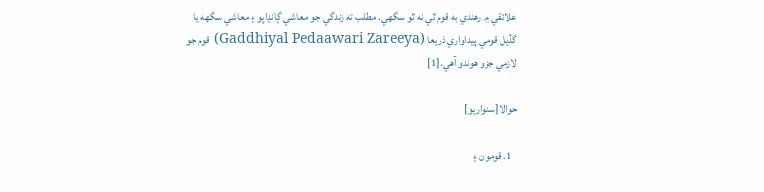علائقي ۾ رهندي به قوم ٿي نه ٿو سگهي. مطلب ته زندگي جو معاشي ڳانڍاپو ۽ معاشي سگهه يا گڏيل قومي پيداواري ذريعا (Gaddhiyal Pedaawari Zareeya) قوم جو لازمي جزو هوندو آهي.[1]

حوالا[سنواريو]

  1. قومون ۽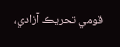قومي تحريڪ آزادي،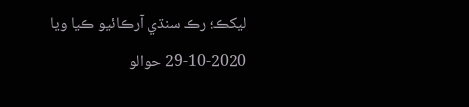ليکڪ؛ رڪ سنڌي آرڪائيو ڪيا ويا 2020-10-29 حوالو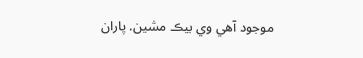موجود آهي وي بيڪ مشين. پاران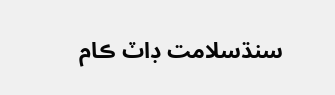سنڌسلامت ڊاٽ ڪام